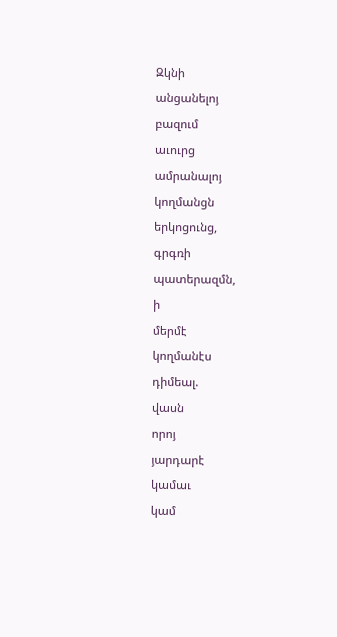Զկնի
անցանելոյ
բազում
աւուրց
ամրանալոյ
կողմանցն
երկոցունց,
գրգռի
պատերազմն,
ի
մերմէ
կողմանէս
դիմեալ.
վասն
որոյ
յարդարէ
կամաւ
կամ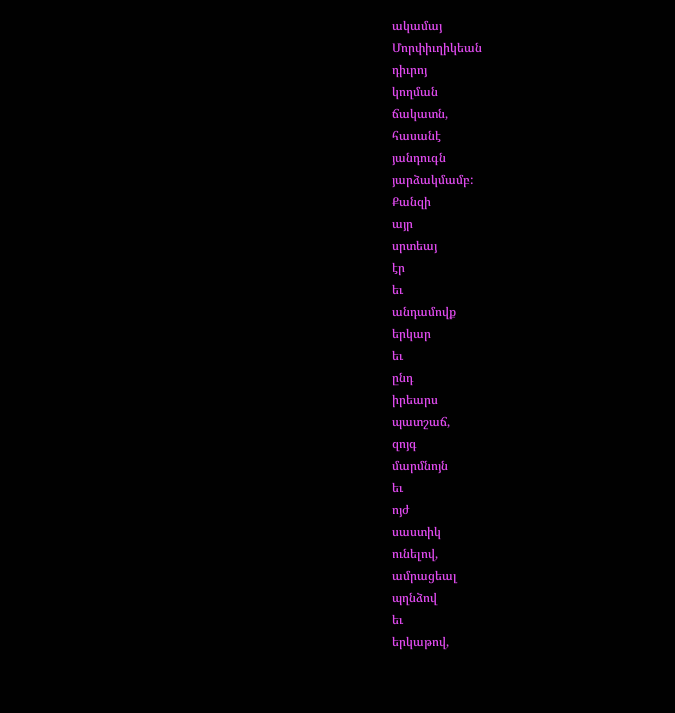ակամայ
Մորփիւղիկեան
դիւրոյ
կողման
ճակատն,
հասանէ
յանդուգն
յարձակմամբ:
Քանզի
այր
սրտեայ
էր
եւ
անդամովք
երկար
եւ
ընդ
իրեարս
պատշաճ,
զոյգ
մարմնոյն
եւ
ոյժ
սաստիկ
ունելով,
ամրացեալ
պղնձով
եւ
երկաթով,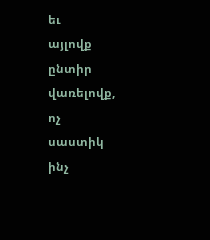եւ
այլովք
ընտիր
վառելովք,
ոչ
սաստիկ
ինչ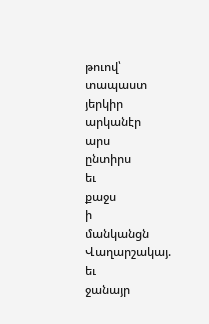թուով՝
տապաստ
յերկիր
արկանէր
արս
ընտիրս
եւ
քաջս
ի
մանկանցն
Վաղարշակայ.
եւ
ջանայր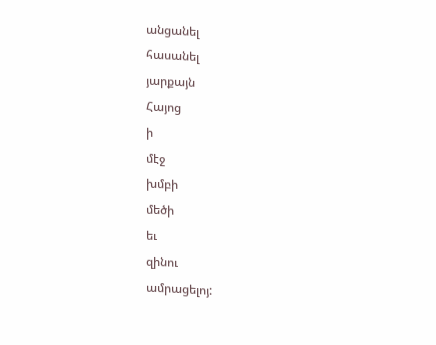անցանել
հասանել
յարքայն
Հայոց
ի
մէջ
խմբի
մեծի
եւ
զինու
ամրացելոյ: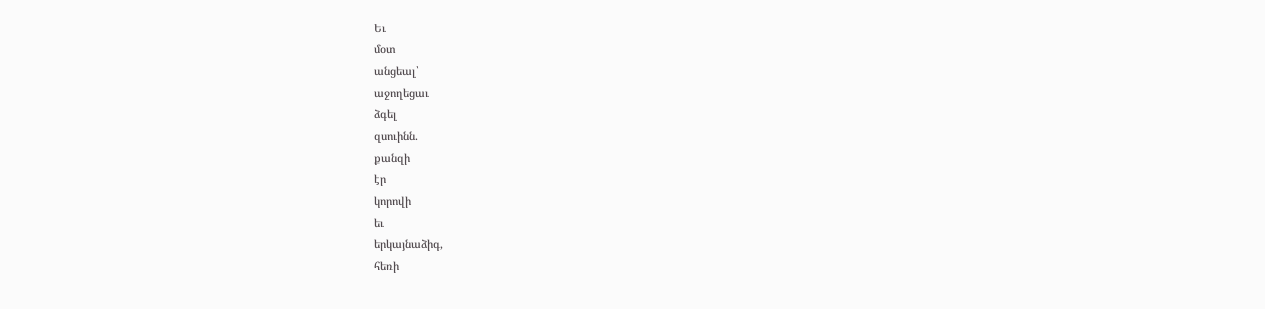Եւ
մօտ
անցեալ՝
աջողեցաւ
ձգել
զսուինն.
քանզի
էր
կորովի
եւ
երկայնաձիգ,
հեռի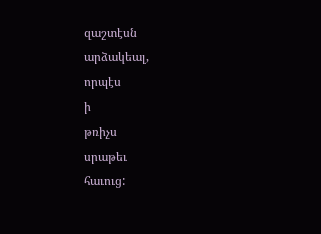զաշտէսն
արձակեալ,
որպէս
ի
թռիչս
սրաթեւ
հաւուց: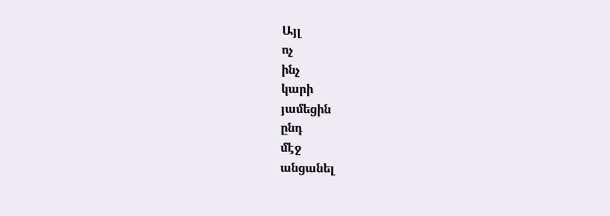Այլ
ոչ
ինչ
կարի
յամեցին
ընդ
մէջ
անցանել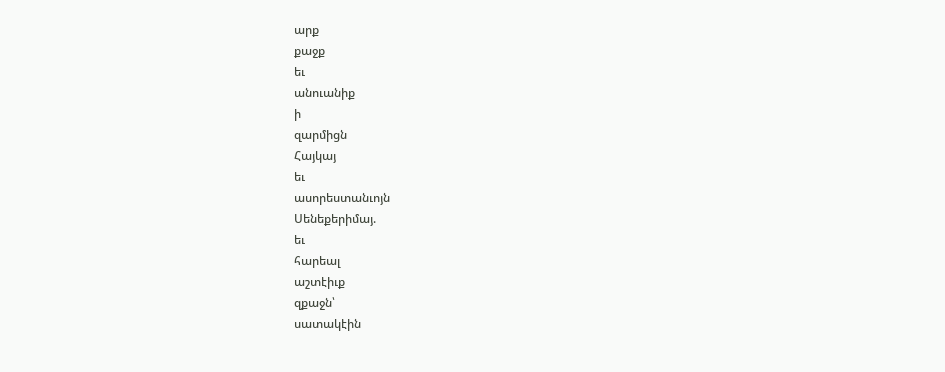արք
քաջք
եւ
անուանիք
ի
զարմիցն
Հայկայ
եւ
ասորեստանւոյն
Սենեքերիմայ.
եւ
հարեալ
աշտէիւք
զքաջն՝
սատակէին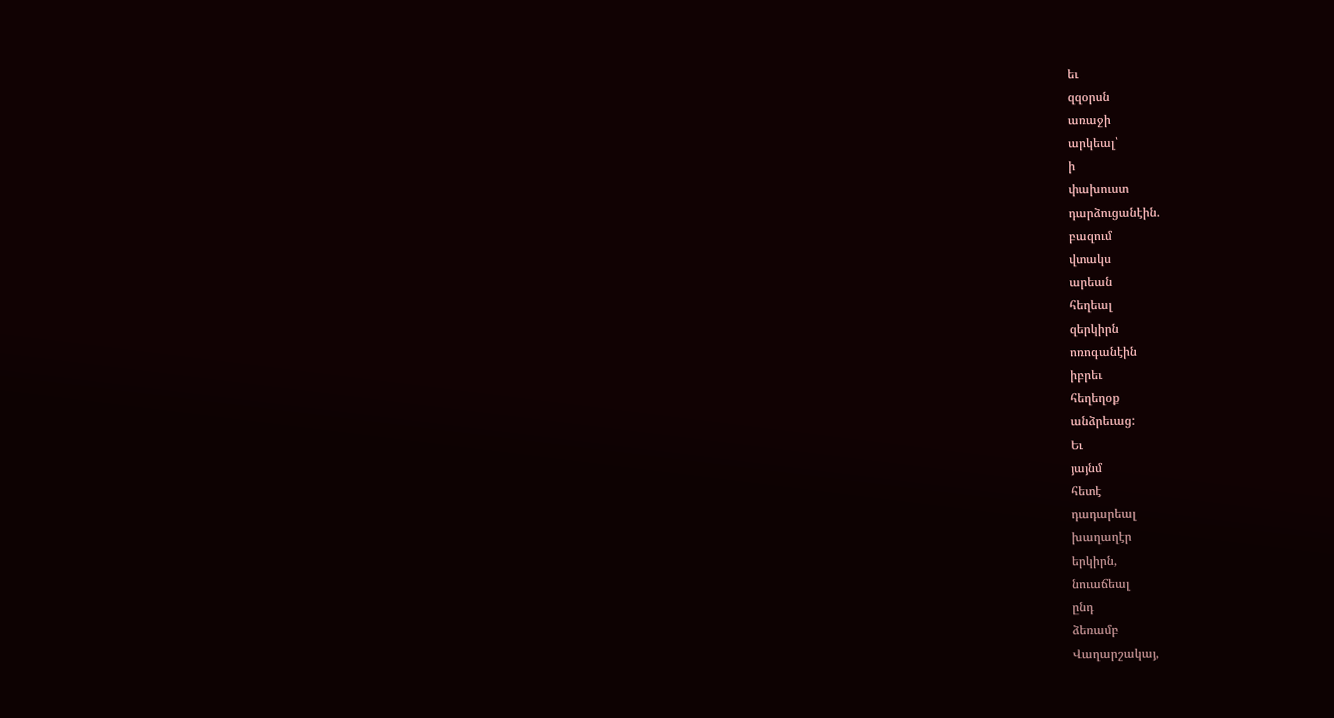եւ
զզօրսն
առաջի
արկեալ՝
ի
փախուստ
դարձուցանէին.
բազում
վտակս
արեան
հեղեալ
զերկիրն
ոռոգանէին
իբրեւ
հեղեղօք
անձրեւաց:
Եւ
յայնմ
հետէ
դադարեալ
խաղաղէր
երկիրն,
նուաճեալ
ընդ
ձեռամբ
Վաղարշակայ,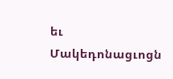եւ
Մակեդոնացւոցն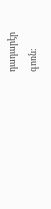դադարէր
գոռն: